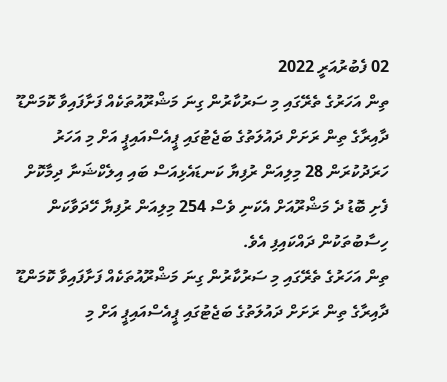02 ފެބުރުއަރީ 2022
ތިން އަހަރުގެ ތެރޭގައި މި ސަރުކާރުން ގިނަ މަޝްރޫއުތަކެއް ފަށާފައިވާ ކޮމަންޑޫ ދާއިރާގެ ތިން ރަށަށް ދައުލަތުގެ ބަޖެޓުގައި ޕީއެސްއައިޕީ އަށް މި އަހަރު ހަރަދުކުރަން 28 މިލިއަން ރުފިޔާ ކަނޑައެޅިއަސް ބައި އިލެކްޝަނާ ދިމާކޮށް ފެށި ބޮޑު ދެ މަޝްރޫއަށް އެކަނި ވެސް 254 މިލިއަން ރުފިޔާ ހޭދަވާކަން ހިސާބުތަކުން ދައްކައިފި އެވެ.
ތިން އަހަރުގެ ތެރޭގައި މި ސަރުކާރުން ގިނަ މަޝްރޫއުތަކެއް ފަށާފައިވާ ކޮމަންޑޫ ދާއިރާގެ ތިން ރަށަށް ދައުލަތުގެ ބަޖެޓުގައި ޕީއެސްއައިޕީ އަށް މި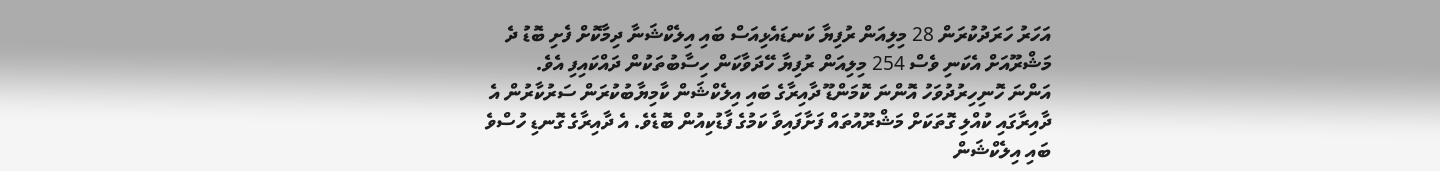އަހަރު ހަރަދުކުރަން 28 މިލިއަން ރުފިޔާ ކަނޑައެޅިއަސް ބައި އިލެކްޝަނާ ދިމާކޮށް ފެށި ބޮޑު ދެ މަޝްރޫއަށް އެކަނި ވެސް 254 މިލިއަން ރުފިޔާ ހޭދަވާކަން ހިސާބުތަކުން ދައްކައިފި އެވެ.
އަންނަ ހޮނިހިރުދުވަހު އޮންނަ ކޮމަންޑޫ ދާއިރާގެ ބައި އިލެކްޝަން ކާމިޔާބުކުރަން ސަރުކާރުން އެ ދާއިރާގައި ކުއްލި ގޮތަކަށް މަޝްރޫއުތައް ފަށާފައިވާ ކަމުގެ ފާޑުކިއުން ބޮޑެވެ. އެ ދާއިރާގެ ގޮނޑި ހުސްވެ ބައި އިލެކްޝަން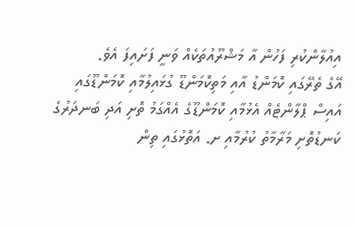އިއުލާންކުރި ފަހުން އާ މަޝްރޫއުތަކެއް ވަނީ ފަށައިފަ އެވެ.
އޭގެ ތެރޭގައި ކޮމަންޑު އާއި މަތިކޮމަންޑޫ ގުޅައިލުމާއި ކޮމަންޑޫގައި އައިސް ޕްލާންޓެއް އެޅުމާއި ކޮމަންޑޫގެ އެއްގަމު ތޮށި އަދި ބަނދަރުގެ ކަނޑުތޮށި މަރާމާތު ކުރުމާއި ށ. އަތޮޅުގައި ތިން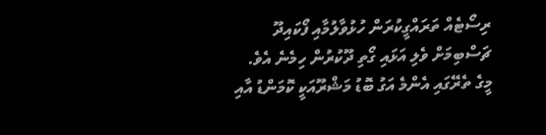ރިސޯޓެއް ތަރައްގީކުރަން ހުޅުވާލުމާއި ފޯކައިދޫ ޗަސްބިމަށް ވެލި އަޅައި ގޯތި ދޫކުރުން ހިމެނެ އެވެ.
މީގެ ތެރޭގައި އެންމެ އަގު ބޮޑު މަޝްރޫއަކީ ކޮމަންޑު އާއި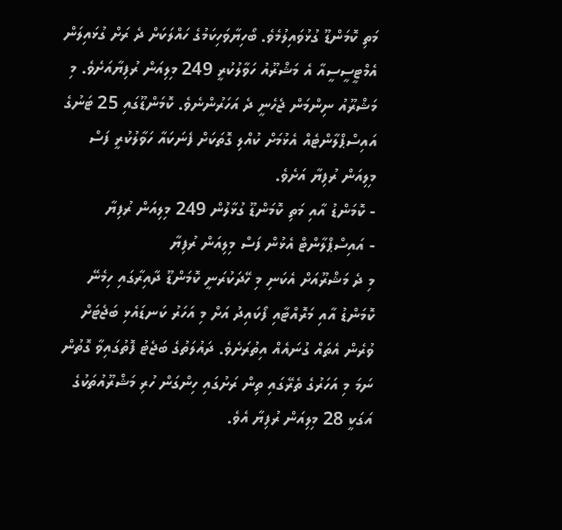މަތި ކޮމަންޑޫ ގުޅުވައިލުމެވެ. ބޯހިޔާވަހިކަމުގެ ހައްލަކަށް ދެ ރަށް ގުޅައިލަން އެމްޓީސީސީއާ އެ މަޝްރޫއު ހަވާލުކުރީ 249 މިލިއަން ރުފިޔާއަށެވެ. މި މަޝްރޫއު ނިންމަން ޖެހެނީ ދެ އަހަރުންނެވެ. ކޮމަންޑޫގައި 25 ޓަނުގެ އައިސްޕްލާންޓެއް އެޅުމަށް ކުއްލި ގޮތަކަށް ފެނަކައާ ހަވާލުކުރީ ފަސް މިލިއަން ރުފިޔާ އަށެވެ.
- ކޮމަންޑު އާއި މަތި ކޮމަންޑޫ ގުޅާލުން 249 މިލިއަން ރުފިޔާ
- އައިސްޕްލާންޓް އެޅުން ފަސް މިލިއަން ރުފިޔާ
މި ދެ މަޝްރޫއަށް އެކަނި މި ހޭދަކުރަނީ ކޮމަންޑޫ ދާއިރާގައި ހިމެނޭ ކޮމަންޑު އާއި މަރޮއްޓާއި ފޯކައިދު އަށް މި އަހަރު ކަނޑައެޅި ބަޖެޓަށް ވުރެން އެތައް ގުނައެއް އިތުރަށެވެ. ދައުލަތުގެ ބަޖެޓު ފޮތުގައިވާ ގޮތުން ނަމަ މި އަހަރުގެ ތެރޭގައި ތިން ރަށުގައި ހިންގަން ހުރި މަޝްރޫއުތަކުގެ އަގަކީ 28 މިލިއަން ރުފިޔާ އެވެ.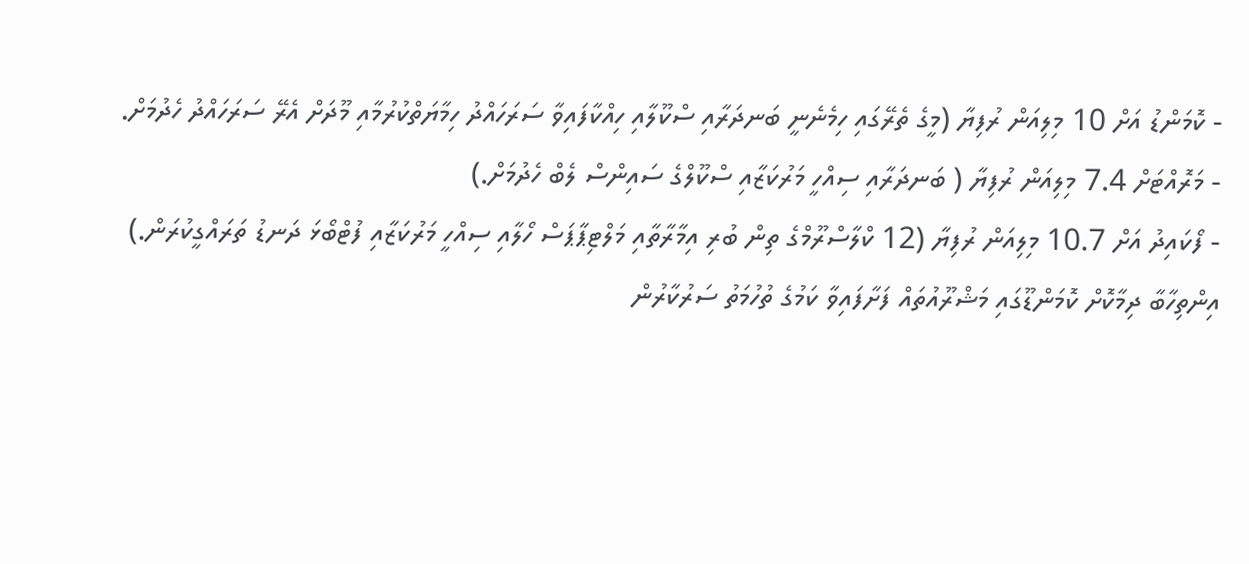- ކޮމަންޑު އަށް 10 މިލިއަން ރުފިޔާ (މީގެ ތެރޭގައި ހިމެނެނީ ބަނދަރާއި ސްކޫލާއި ހިއްކާފައިވާ ސަރަހައްދު ހިމާޔަތްކުރުމާއި މޫދަށް އެރޭ ސަރަހައްދު ހެދުމަށް.
- މަރޮއްޓަށް 7.4 މިލިއަން ރުފިޔާ ( ބަނދަރާއި ސިއްހީ މަރުކަޒާއި ސްކޫލްގެ ސައިންސް ލެބް ހެދުމަށް.)
- ފޯކައިދު އަށް 10.7 މިލިއަން ރުފިޔާ (12 ކްލާސްރޫމްގެ ތިން ބުރި އިމާރާތާއި މަލްޓިޕާޕަސް ހޯލާއި ސިއްހީ މަރުކަޒާއި ފުޓްބޯޅަ ދަނޑު ތަރައްގީކުރަން.)
އިންތިހާބާ ދިމާކޮށް ކޮމަންޑޫގައި މަޝްރޫއުތައް ފަށާފައިވާ ކަމުގެ ތުހުމަތު ސަރުކާރުން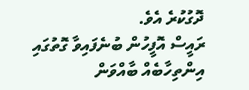ދޮގުކުރެ އެވެ.
ރައީސް އޮފީހުން ބުނެފައިވާ ގޮތުގައި އިންތިހާބެއް ބާއްވަން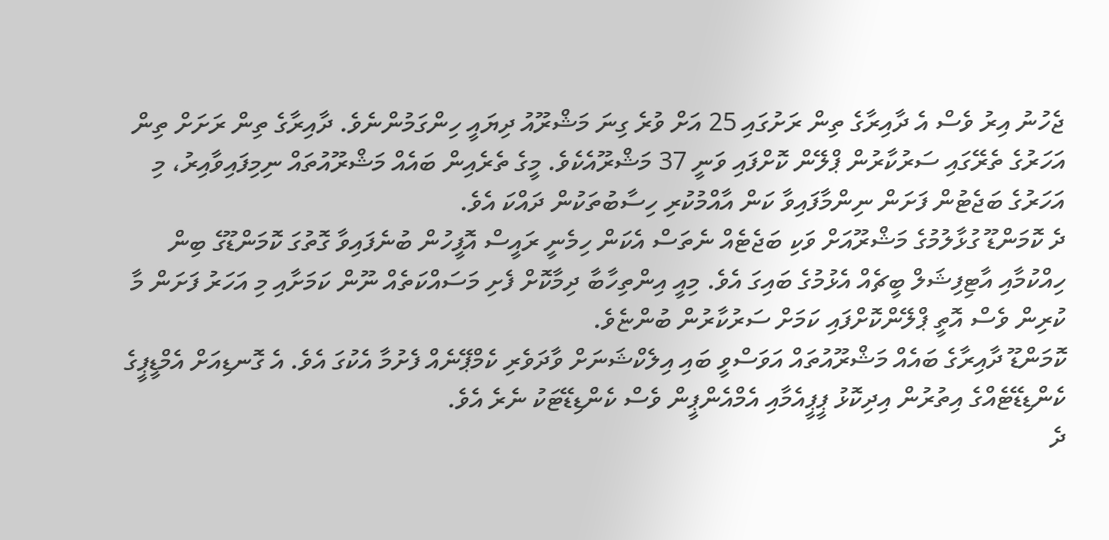ޖެހުނު އިރު ވެސް އެ ދާއިރާގެ ތިން ރަށުގައި 25 އަށް ވުރެ ގިނަ މަޝްރޫއު ދިޔައީ ހިންގަމުންނެވެ. ދާއިރާގެ ތިން ރަށަށް ތިން އަހަރުގެ ތެރޭގައި ސަރުކާރުން ޕްލޭން ކޮށްފައި ވަނީ 37 މަޝްރޫއެކެވެ. މީގެ ތެރެއިން ބައެއް މަޝްރޫއުތައް ނިމިފައިވާއިރު، މި އަހަރުގެ ބަޖެޓުން ފަށަން ނިންމާފައިވާ ކަން އާއްމުކުރި ހިސާބުތަކުން ދައްކަ އެވެ.
ދެ ކޮމަންޑޫ ގުޅާލުމުގެ މަޝްރޫއަށް ވަކި ބަޖެޓެއް ނެތަސް އެކަން ހިމެނީ ރައީސް އޮފީހުން ބުނެފައިވާ ގޮތުގަ ކޮމަންޑޫގެ ބިން ހިއްކުމާއި އާޓިފިޝަލް ބީޗެއް އެޅުމުގެ ބައިގަ އެވެ. މިއީ އިންތިހާބާ ދިމާކޮށް ފެށި މަސައްކަތެއް ނޫން ކަމަށާއި މި އަހަރު ފަށަން މާ ކުރިން ވެސް އޮތީ ޕްލޭންކޮށްފައި ކަމަށް ސަރުކާރުން ބުންޏެވެ.
ކޮމަންޑޫ ދާއިރާގެ ބައެއް މަޝްރޫއުތައް އަވަސްވީ ބައި އިލެކްޝަނަށް ވާދަވެރި ކެމްޕޭނެއް ފެށުމާ އެކުގަ އެވެ. އެ ގޮނޑިއަށް އެމްޑީޕީގެ ކެންޑިޑޭޓެއްގެ އިތުރުން އިދިކޮޅު ޕީޕީއެމާއި އެމްއެންޕީން ވެސް ކެންޑިޑޭޓަކު ނެރެ އެވެ.
ދެ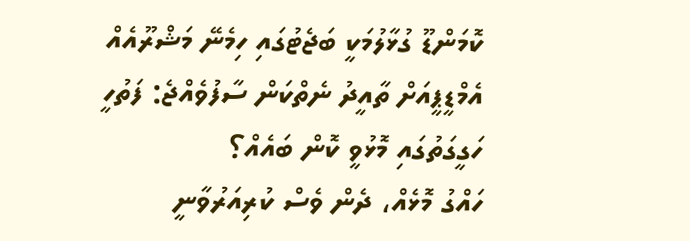ކޮމަންޑޫ ގުޅާލުމަކީ ބަޖެޓުގައި ހިމެނޭ މަޝްރޫއެއް
އެމްޑީޕީއަށް ތާއީދު ނެތްކަން ސާފުވެއްޖެ: ފަތުހީ
ހަގީގަތުގައި މޮޅުވީ ކޮން ބައެއް؟
ހައްގު މޮޅެއް، ދެން ވެސް ކުރިއަރުވާނީ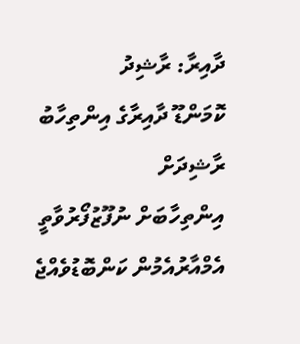ދާއިރާ: ރާޝިދު
ކޮމަންޑޫ ދާއިރާގެ އިންތިހާބު ރާޝިދަށް
އިންތިހާބަށް ނުފޫޒުފޯރުވާތީ އެމްއާރުއެމުން ކަންބޮޑުވެއްޖެ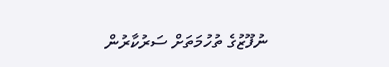ނުފޫޒުގެ ތުހުމަތަށް ސަރުކާރުން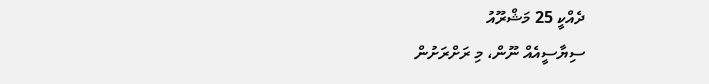ދެއްކީ 25 މަޝްރޫއު
ސިޔާސީއެއް ނޫން، މި ރަށްރަށުން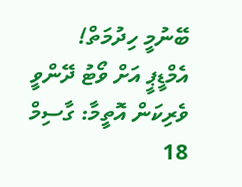ބޭނުމީ ހިދުމަތް!
އެމްޑީޕީ އަށް ވޯޓު ދޭންވީ ވެރިކަން އޮތީމާ: ގާސިމް
18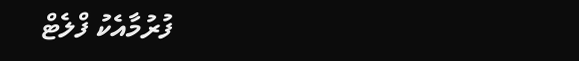ފުރުމާއެކު ފްލެޓް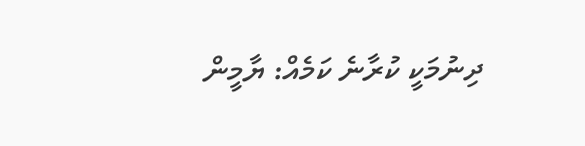ދިނުމަކީ ކުރާނެ ކަމެއް: ޔާމީން